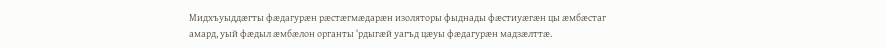Мидхъуыддæгты фæдагурæн рæстæгмæдарæн изоляторы фыднады фæстиуæгæн цы æмбæстаг амард, уый фæдыл æмбæлон органты ‘рдыгæй уагъд цæуы фæдагурæн мадзæлттæ.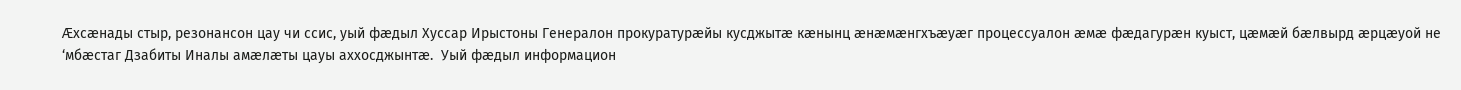Æхсæнады стыр, резонансон цау чи ссис, уый фæдыл Хуссар Ирыстоны Генералон прокуратурæйы кусджытæ кæнынц æнæмæнгхъæуæг процессуалон æмæ фæдагурæн куыст, цæмæй бæлвырд æрцæуой не ‘мбæстаг Дзабиты Иналы амæлæты цауы аххосджынтæ.  Уый фæдыл информацион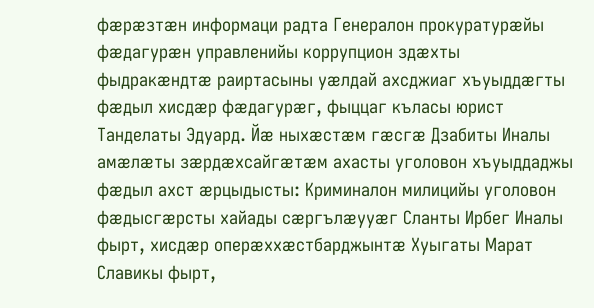фæрæзтæн информаци радта Генералон прокуратурæйы фæдагурæн управленийы коррупцион здæхты фыдракæндтæ раиртасыны уæлдай ахсджиаг хъуыддæгты фæдыл хисдæр фæдагурæг, фыццаг къласы юрист Танделаты Эдуард. Йæ ныхæстæм гæсгæ Дзабиты Иналы амæлæты зæрдæхсайгæтæм ахасты уголовон хъуыддаджы фæдыл ахст æрцыдысты: Криминалон милицийы уголовон фæдысгæрсты хайады сæргълæууæг Сланты Ирбег Иналы фырт, хисдæр оперæххæстбарджынтæ Хуыгаты Марат Славикы фырт,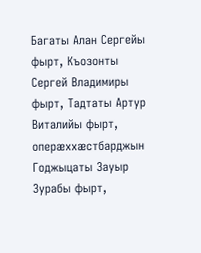Багаты Алан Сергейы фырт, Къозонты Сергей Владимиры фырт, Тадтаты Артур Виталийы фырт, оперæххæстбарджын Годжыцаты Зауыр Зурабы фырт,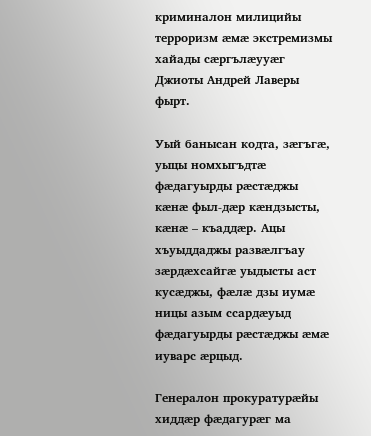криминалон милицийы терроризм æмæ экстремизмы хайады сæргълæууæг Джиоты Андрей Лаверы фырт.

Уый банысан кодта, зæгъгæ, уыцы номхыгъдтæ фæдагуырды рæстæджы кæнæ фыл-дæр кæндзысты, кæнæ – къаддæр. Ацы хъуыддаджы развæлгъау зæрдæхсайгæ уыдысты аст кусæджы, фæлæ дзы иумæ ницы азым ссардæуыд фæдагуырды рæстæджы æмæ иуварс æрцыд.

Генералон прокуратурæйы хиддæр фæдагурæг ма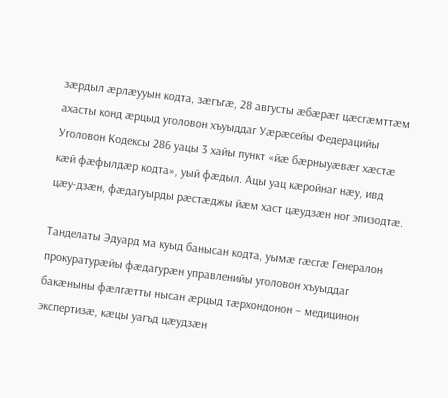зæрдыл æрлæууын кодта, зæгъгæ, 28 августы æбæрæг цæсгæмттæм ахасты конд æрцыд уголовон хъуыддаг Уæрæсейы Федерацийы Уголовон Кодексы 286 уацы 3 хайы пункт «йæ бæрныуæвæг хæстæ кæй фæфылдæр кодта», уый фæдыл. Ацы уац кæройнаг нæу, ивд цæу-дзæн, фæдагуырды рæстæджы йæм хаст цæудзæн ног эпизодтæ.

Танделаты Эдуард ма куыд банысан кодта, уымæ гæсгæ Генералон прокуратурæйы фæдагурæн управленийы уголовон хъуыддаг бакæныны фæлгæтты нысан æрцыд тæрхондонон – медицинон экспертизæ, кæцы уагъд цæудзæн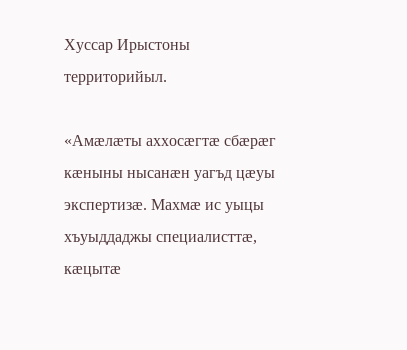Хуссар Ирыстоны территорийыл.

«Амæлæты аххосæгтæ сбæрæг кæныны нысанæн уагъд цæуы экспертизæ. Махмæ ис уыцы хъуыддаджы специалисттæ, кæцытæ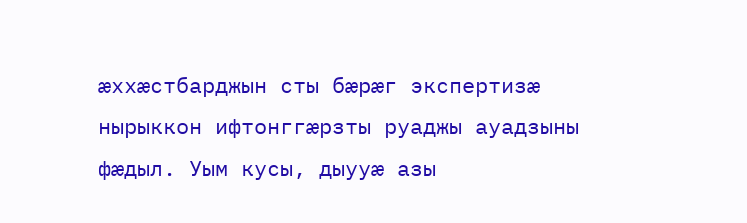æххæстбарджын сты бæрæг экспертизæ нырыккон ифтонггæрзты руаджы ауадзыны фæдыл. Уым кусы, дыууæ азы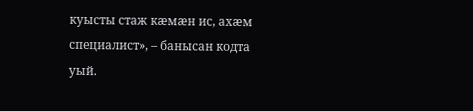куысты стаж кæмæн ис, ахæм специалист», – банысан кодта уый.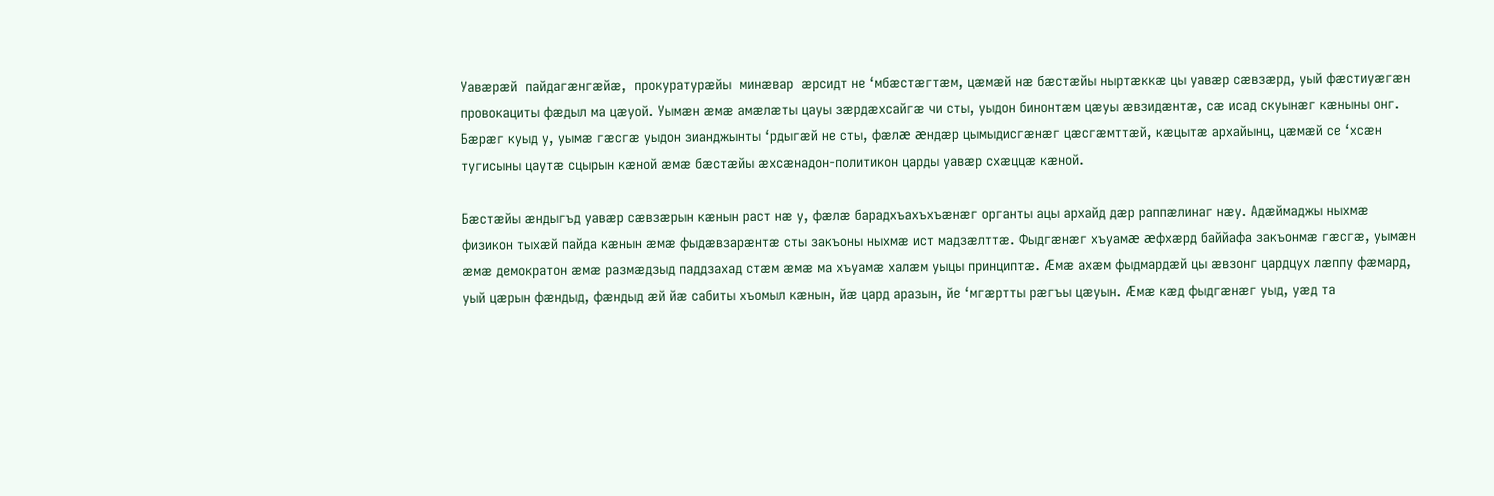Уавæрæй  пайдагæнгæйæ,  прокуратурæйы  минæвар  æрсидт не ‘мбæстæгтæм, цæмæй нæ бæстæйы ныртæккæ цы уавæр сæвзæрд, уый фæстиуæгæн провокациты фæдыл ма цæуой. Уымæн æмæ амæлæты цауы зæрдæхсайгæ чи сты, уыдон бинонтæм цæуы æвзидæнтæ, сæ исад скуынæг кæныны онг. Бæрæг куыд у, уымæ гæсгæ уыдон зианджынты ‘рдыгæй не сты, фæлæ æндæр цымыдисгæнæг цæсгæмттæй, кæцытæ архайынц, цæмæй се ‘хсæн тугисыны цаутæ сцырын кæной æмæ бæстæйы æхсæнадон-политикон царды уавæр схæццæ кæной.

Бæстæйы æндыгъд уавæр сæвзæрын кæнын раст нæ у, фæлæ барадхъахъхъæнæг органты ацы архайд дæр раппæлинаг нæу. Адæймаджы ныхмæ физикон тыхæй пайда кæнын æмæ фыдæвзарæнтæ сты закъоны ныхмæ ист мадзæлттæ. Фыдгæнæг хъуамæ æфхæрд баййафа закъонмæ гæсгæ, уымæн æмæ демократон æмæ размæдзыд паддзахад стæм æмæ ма хъуамæ халæм уыцы принциптæ. Æмæ ахæм фыдмардæй цы æвзонг цардцух лæппу фæмард, уый цæрын фæндыд, фæндыд æй йæ сабиты хъомыл кæнын, йæ цард аразын, йе ‘мгæртты рæгъы цæуын. Æмæ кæд фыдгæнæг уыд, уæд та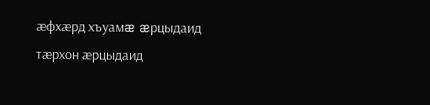æфхæрд хъуамæ æрцыдаид тæрхон æрцыдаид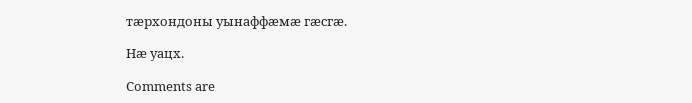тæрхондоны уынаффæмæ гæсгæ.

Нæ уацх.

Comments are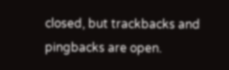closed, but trackbacks and pingbacks are open.